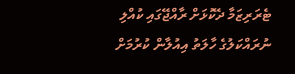ޓެރަރިޒަމާ ދެކޮޅަށް ރާއްޖޭގައި ކުއްލި ނުރައްކަލުގެ ހާލަތު އިއުލާން ކުރުމަށް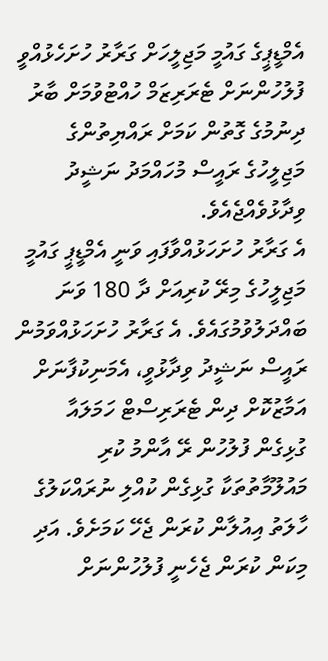އެމްޑީޕީގެ ގައުމީ މަޖިލީހަށް ގަރާރު ހުށަހެޅުއްވީ ފުލުހުންނަށް ޓެރަރިޒަމް ހުއްޓުވުމަށް ބާރު ދިނުމުގެ ގޮތުން ކަމަށް ރައްޔިތުންގެ މަޖިލީހުގެ ރައީސް މުހައްމަދު ނަޝީދު ވިދާޅުވެއްޖެއެވެ.
އެ ގަރާރު ހުށަހަޅުއްވާފައި ވަނީ އެމްޑީޕީ ގައުމީ މަޖިލީހުގެ މިރޭ ކުރިއަށް ދާ 180 ވަނަ ބައްދަލުވުމުގައެވެ. އެ ގަރާރު ހުށަހަޅުއްވަމުން ރައީސް ނަޝީދު ވިދާޅުވީ، އެމަނިކުފާނަށް އަމާޒުކޮށް ދިން ޓެރަރިސްޓް ހަމަލައާ ގުޅިގެން ފުލުހުން ރޭ އާންމު ކުރި މައުލޫމާތުތަކާ ގުޅިގެން ކުއްލި ނުރައްކަލުގެ ހާލަތު އިއުލާން ކުރަން ޖެހޭ ކަމަށެވެ. އަދި މިކަން ކުރަން ޖެހެނީ ފުލުހުންނަށް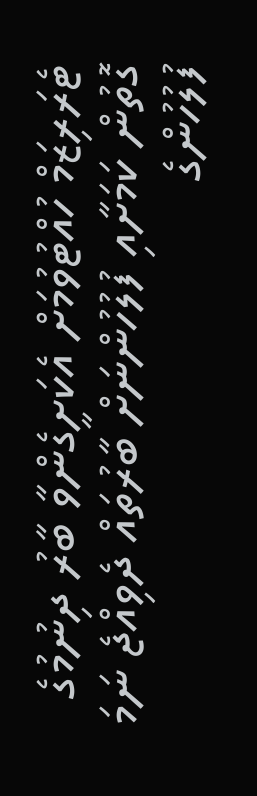ޓެރަރިޒަމް ހުއްޓުވުމަށް އެކަށީގެންވާ ބާރު ދިނުމުގެ ގޮތުން ކަމަށާއި ފުލުހުންނަށް ބާރުތައް ދެވިއްޖެ ނަމަ ފުލުހުންގެ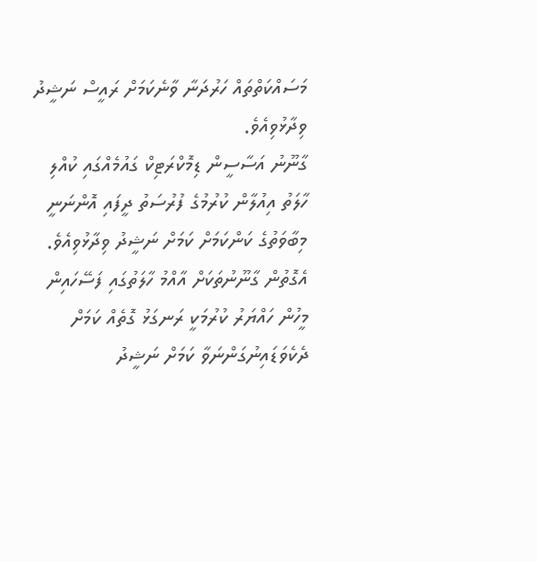މަސައްކަތްތައް ހަރުދަނާ ވާނެކަމަށް ރައީސް ނަޝީދު ވިދާޅުވިއެވެ.
ގާނޫނު އަސާސީން ޑިމޮކްރަޓިކް ގައުމެއްގައި ކުއްލި ހާލަތު އިއުލާން ކުރުމުގެ ފުރުސަތު ދީފައި އޮންނަނީ މިބާވަތުގެ ކަންކަމަށް ކަމަށް ނަޝީދު ވިދާޅުވިއެވެ. އެގޮތުން ގާނޫނުތަކަށް އާއްމު ހާލަތުގައި ފަސޭހައިން މީހުން ހައްޔަރު ކުރުމަކީ ރަނގަޅު ގޮތެއް ކަމަށް ދެކެވަޑައިނުގަންނަވާ ކަމަށް ނަޝީދު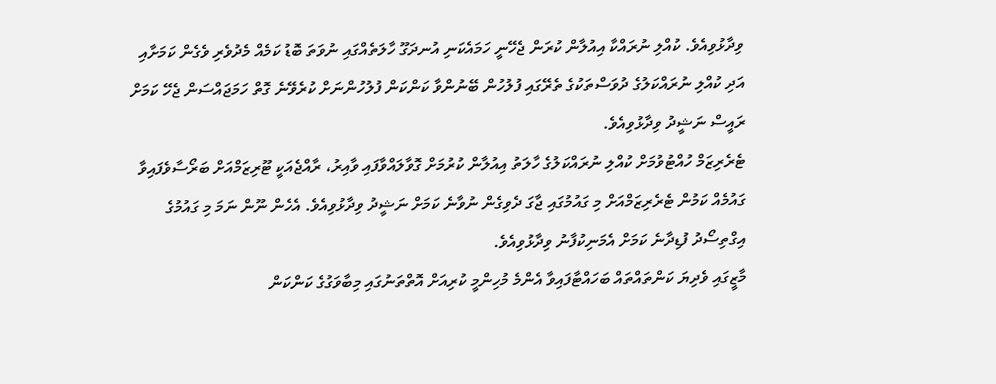ވިދާޅުވިއެވެ. ކުއްލި ނުރައްކާ އިއުލާން ކުރަން ޖެހޭނީ ހަމައެކަނި އުނދަގޫ ހާލަތެއްގައި ނުވަތަ ބޮޑު ކަމެއް މެދުވެރި ވެގެން ކަމަށާއި އަދި ކުއްލި ނުރައްކަލުގެ ދުވަސްތަކުގެ ތެރޭގައި ފުލުހުން ބޭނުންވާ ކަންކަން ފުލުހުންނަށް ކުރެވޭނެ ގޮތް ހަމަޖައްސަން ޖެހޭ ކަމަށް ރައީސް ނަޝީދު ވިދާޅުވިއެވެ.
ޓެރެރިޒަމް ހުއްޓުވުމަށް ކުއްލި ނުރައްކަލުގެ ހާލަތު އިއުލާން ކުރުމަށް ގޮވާލައްވާފައި ވާއިރު، ރާއްޖެއަކީ ޓޫރިޒަމްއަށް ބަރޯސާވެފައިވާ ގައުމެއް ކަމުން ޓެރެރިޒަމްއަށް މި ގައުމުގައި ޖާގަ ދެވިގެން ނުވާނެ ކަމަށް ނަޝީދު ވިދާޅުވިއެވެ. އެހެން ނޫން ނަމަ މި ގައުމުގެ އިގްތިސޯދު ފުޑިދާނެ ކަމަށް އެމަނިކުފާނު ވިދާޅުވިއެވެ.
މާޒީގައި ވެދިޔަ ކަންތައްތައް ބަހައްޓާފައިވާ އެންމެ މުހިންމީ ކުރިއަށް އޮތްތަނުގައި މިބާވަގުގެ ކަންކަން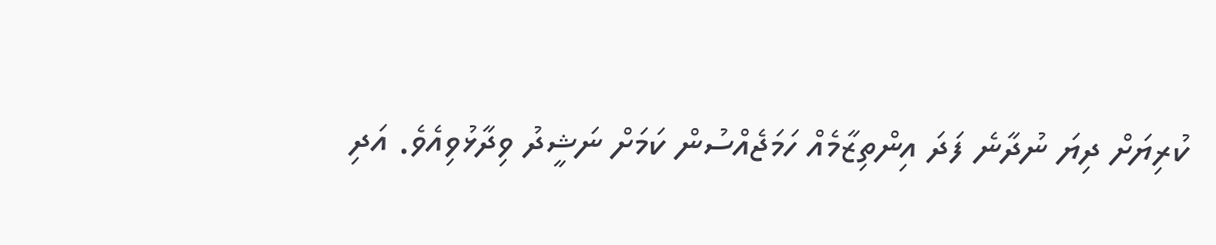ކުރިޔަށް ދިޔަ ނުދާނެ ފަދަ އިންތިޒާމެއް ހަމަޖެއްސުން ކަމަށް ނަޝީދު ވިދާޅުވިއެވެ. އަދި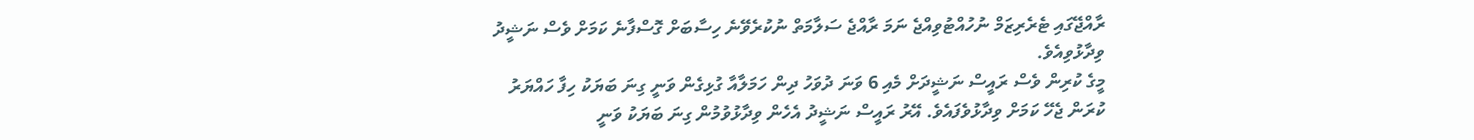ރާއްޖޭގައި ޓެރެރިޒަމް ނުހުއްޓުވިއްޖެ ނަމަ ރާއްޖެ ސަލާމަތް ނުކުރެވޭނެ ހިސާބަށް ގޮސްފާނެ ކަމަށް ވެސް ނަޝީދު ވިދާޅުވިއެވެ.
މީގެ ކުރިން ވެސް ރައީސް ނަޝީދަށް މެއި 6 ވަނަ ދުވަހު ދިން ހަމަލާއާ ގުޅިގެން ވަނީ ގިނަ ބަޔަކު ހިފާ ހައްޔަރު ކުރަން ޖެހޭ ކަމަށް ވިދާޅުވެފައެވެ. އޭރު ރައީސް ނަޝީދު އެހެން ވިދާޅުވުމުން ގިނަ ބަޔަކު ވަނީ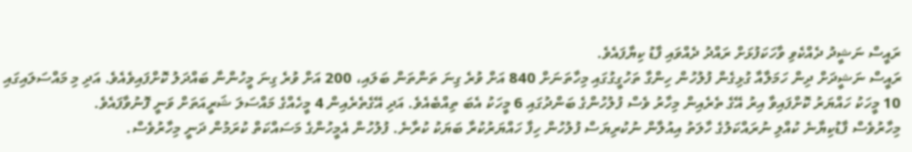ރައީސް ނަޝީދު ދެއްކެވި ވާހަކަފުޅަށް ރައްދު ދެއްވައި ފާޑު ކިޔާފައެވެ.
ރައީސް ނަޝީދަށް ދިން ހަމަލާއާ ގުޅިގެން ފުލުހުން ހިންގާ ތަހުގީގުގައި މިހާތަނަށް 840 އަށް ވުރެ ގިނަ ތަންތަން ބަލައި، 200 އަށް ވުރެ ގިނަ މީހުންނާ ބައްދަލު ކޮށްފައިވެއެވެ. އަދި މި މައްސަލައިގައި 10 މީހަކު ހައްޔަރު ކޮށްފައިވާ އިރު އޭގެ ތެރެއިން މިހާރު ވެސް ފުލުހުންގެ ބަންދުގައި 6 މީހަކު އެބަ ތިއްބެއެވެ. އަދި އޭގެތެރެއިން 4 މީހެއްގެ މައްސަލަ ޝަރީއަތަށް ވަނީ ފޮނުވާފައެވެ.
މިހާރުވެސް ފާޑުކިޔާނެ ކުއްލި ނުރައްކަލުގެ ހާލަތު އިއުލާން ނުކުރިޔަސް ފުލުހުން ހިފާ ހައްޔަރުކުރާ ބަޔަކު ކުރާނެ. ފުލުހުން އެމީހުންގެ މަސައްކަތް ކުރަމުން ދަނީ މިހާރުވެސް.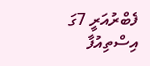ފެބްރުއަރީ 7ގަ އިސްތިއުފާ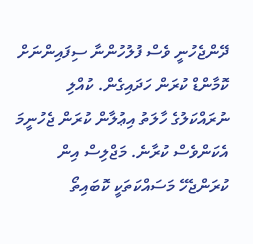ދޭންޖެހުނީ ވެސް ފުލުހުންނާ ސިފައިންނަށް ކޮމާންޑް ކުރަން ހަދައިގެން. ކުއްލި ނުރައްކަލުގެ ހާލަތު އިޢުލާން ކުރަން ޖެހުނީމަ އެކަންވެސް ކުރާނެ. މަޖްލިސް އިން ކުރަންޖެހޭ މަސައްކަތަކީ ކޮބައިތޯ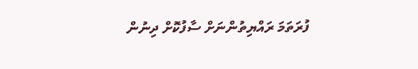ފުރަތަމަ ރައްޔިތުންނަށް ސާފުކޮށް ދިނުން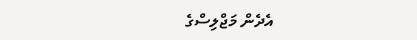އެދެން މަޖްލިސްގެ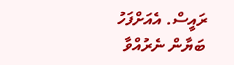ރައީސް. އެއަށްފަހު ބަޔާން ނެރުއްވާ